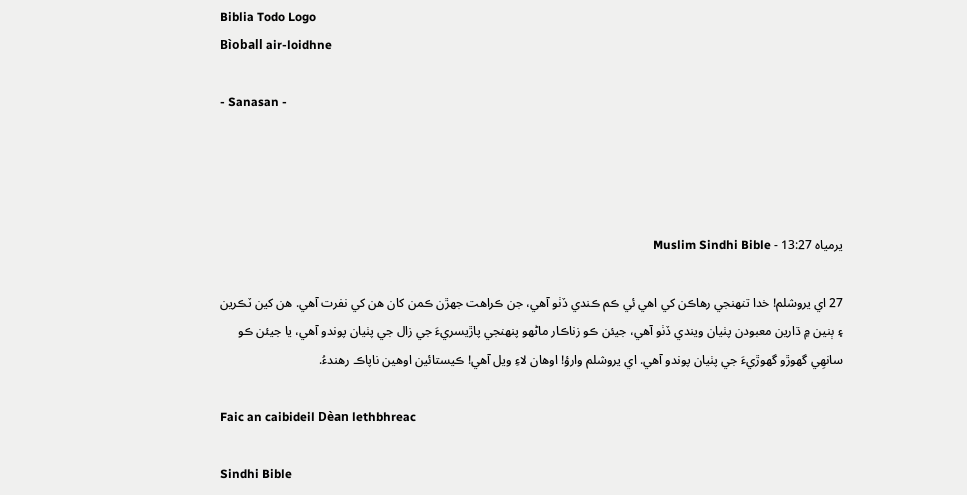Biblia Todo Logo
Bìoball air-loidhne

- Sanasan -




يرمياہ 13:27 - Muslim Sindhi Bible

27 اي يروشلم! خدا تنهنجي رهاڪن کي اهي ئي ڪم ڪندي ڏٺو آهي، جن ڪراهت جهڙن ڪمن کان هن کي نفرت آهي. هن کين ٽڪرين ۽ ٻنين ۾ ڌارين معبودن پٺيان ويندي ڏٺو آهي، جيئن ڪو زناڪار ماڻهو پنهنجي پاڙيسريءَ جي زال جي پٺيان پوندو آهي، يا جيئن ڪو سانهِي گھوڙو گھوڙيءَ جي پٺيان پوندو آهي. اي يروشلم وارؤ! اوهان لاءِ ويل آهي! ڪيستائين اوهين ناپاڪ رهندءُ.

Faic an caibideil Dèan lethbhreac

Sindhi Bible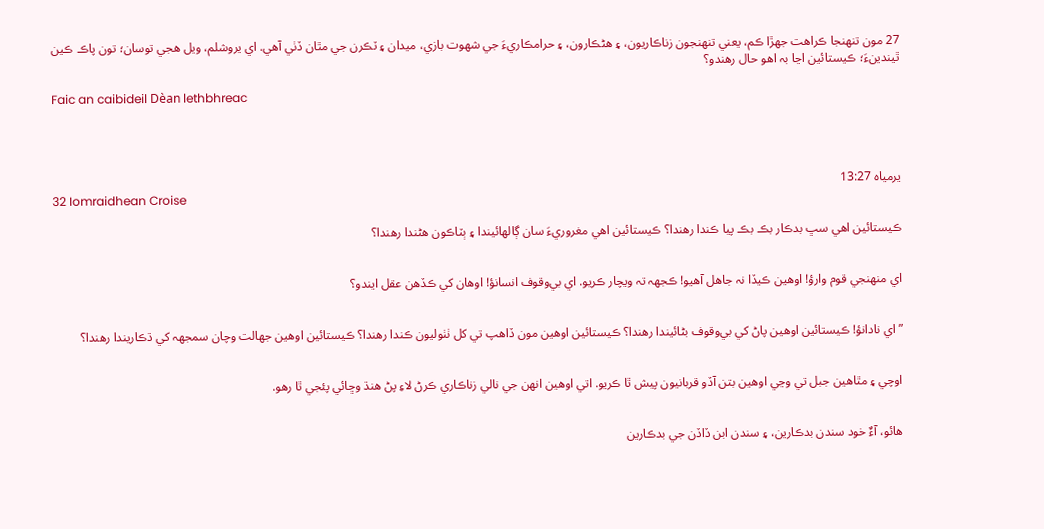27 مون تنهنجا ڪراهت جهڙا ڪم، يعني تنهنجون زناڪاريون، ۽ هڻڪارون، ۽ حرامڪاريءَ جي شهوت بازي، ميدان ۽ ٽڪرن جي مٿان ڏٺي آهي. اي يروشلم، ويل هجي توسان؛ تون پاڪ ڪين ٿيندينءَ؛ ڪيستائين اڃا بہ اهو حال رهندو؟

Faic an caibideil Dèan lethbhreac




يرمياہ 13:27
32 Iomraidhean Croise

ڪيستائين اهي سڀ بدڪار بڪ بڪ پيا ڪندا رهندا؟ ڪيستائين اهي مغروريءَ سان ڳالهائيندا ۽ ٻٽاڪون هڻندا رهندا؟


اي منهنجي قوم وارؤ! اوهين ڪيڏا نہ جاهل آهيو! ڪجھہ تہ ويچار ڪريو. اي بي‌وقوف انسانؤ! اوهان کي ڪڏهن عقل ايندو؟


”اي نادانؤ! ڪيستائين اوهين پاڻ کي بي‌وقوف بڻائيندا رهندا؟ ڪيستائين اوهين مون ڏاهپ تي کل ٺٺوليون ڪندا رهندا؟ ڪيستائين اوهين جهالت وچان سمجھہ کي ڌڪاريندا رهندا؟


اوچي ۽ مٿاهين جبل تي وڃي اوهين بتن آڏو قربانيون پيش ٿا ڪريو. اتي اوهين انهن جي نالي زناڪاري ڪرڻ لاءِ پڻ هنڌ وڇائي پئجي ٿا رهو.


هائو، آءٌ خود سندن بدڪارين، ۽ سندن ابن ڏاڏن جي بدڪارين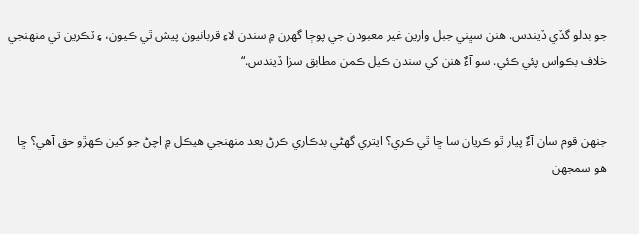جو بدلو گڏي ڏيندس. هنن سڀني جبل وارين غير معبودن جي پوڄا گھرن ۾ سندن لاءِ قربانيون پيش ٿي ڪيون، ۽ ٽڪرين تي منهنجي خلاف بڪواس پئي ڪئي. سو آءٌ هنن کي سندن ڪيل ڪمن مطابق سزا ڏيندس.“


جنهن قوم سان آءٌ پيار ٿو ڪريان سا ڇا ٿي ڪري؟ ايتري گھڻي بدڪاري ڪرڻ بعد منهنجي هيڪل ۾ اچڻ جو کين ڪهڙو حق آهي؟ ڇا هو سمجھن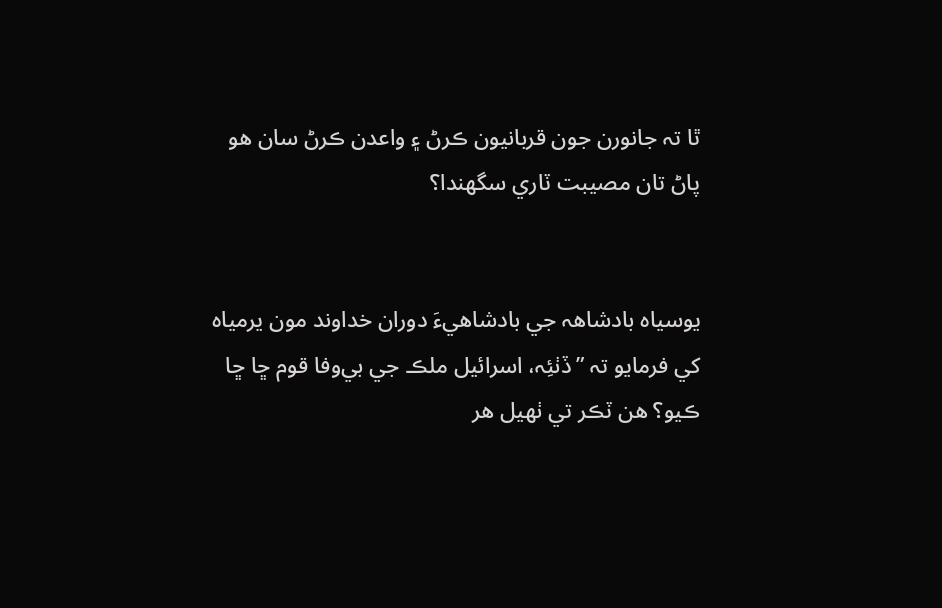ٿا تہ جانورن جون قربانيون ڪرڻ ۽ واعدن ڪرڻ سان هو پاڻ تان مصيبت ٽاري سگھندا؟


يوسياہ بادشاهہ جي بادشاهيءَ دوران خداوند مون يرمياہ کي فرمايو تہ ”ڏٺئِہ، اسرائيل ملڪ جي بي‌وفا قوم ڇا ڇا ڪيو؟ هن ٽڪر تي ٺهيل هر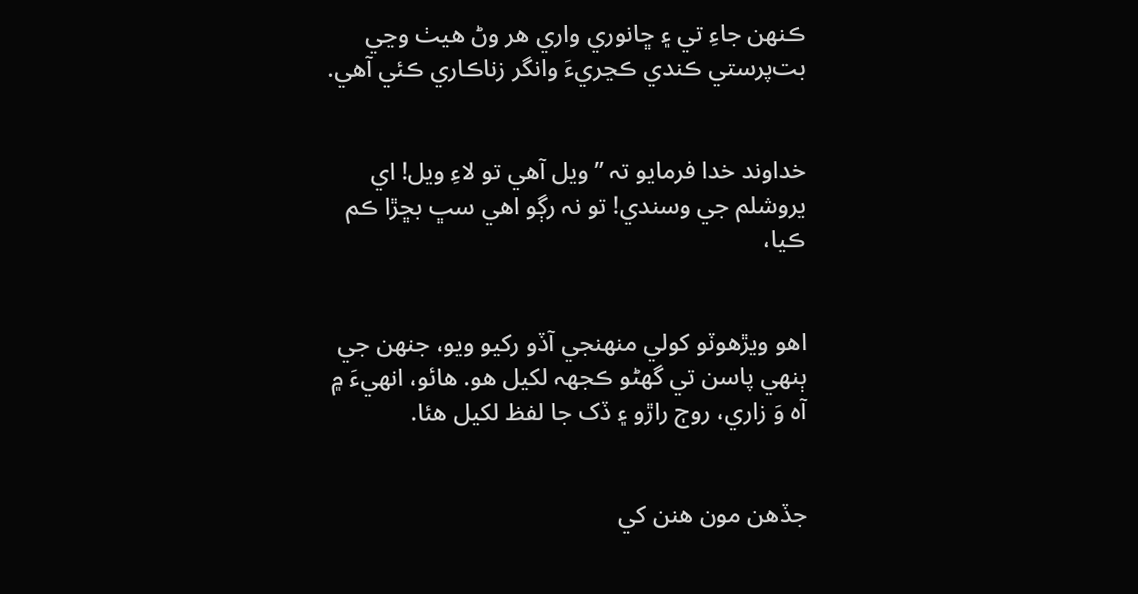ڪنهن جاءِ تي ۽ ڇانوري واري هر وڻ هيٺ وڃي بت‌پرستي ڪندي ڪڃريءَ وانگر زناڪاري ڪئي آهي.


خداوند خدا فرمايو تہ ”ويل آهي تو لاءِ ويل! اي يروشلم جي وسندي! تو نہ رڳو اهي سڀ بڇڙا ڪم ڪيا،


اهو ويڙهوٽو کولي منهنجي آڏو رکيو ويو، جنهن جي ٻنهي پاسن تي گھڻو ڪجھہ لکيل هو. هائو، انهيءَ ۾ آہ وَ زاري، روڄ راڙو ۽ ڏک جا لفظ لکيل هئا.


جڏهن مون هنن کي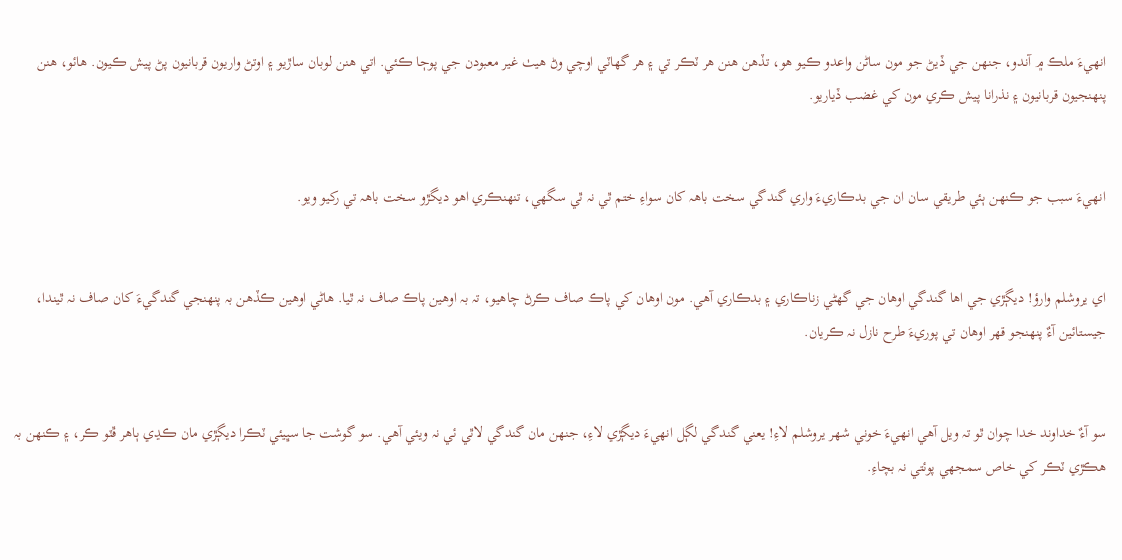انهيءَ ملڪ ۾ آندو، جنهن جي ڏيڻ جو مون ساڻن واعدو ڪيو هو، تڏهن هنن هر ٽڪر تي ۽ هر گھاٽي اوچي وڻ هيٺ غير معبودن جي پوڄا ڪئي. اتي هنن لوبان ساڙيو ۽ اوتڻ واريون قربانيون پڻ پيش ڪيون. هائو، هنن پنهنجيون قربانيون ۽ نذرانا پيش ڪري مون کي غضب ڏياريو.


انهيءَ سبب جو ڪنهن ٻئي طريقي سان ان جي بدڪاريءَ واري گندگي سخت باهہ کان سواءِ ختم ٿي نہ ٿي سگھي، تنهنڪري اهو ديگڙو سخت باهہ تي رکيو ويو.


اي يروشلم وارؤ! ديڳڙي جي اها گندگي اوهان جي گھڻي زناڪاري ۽ بدڪاري آهي. مون اوهان کي پاڪ صاف ڪرڻ چاهيو، تہ بہ اوهين پاڪ صاف نہ ٿيا. هاڻي اوهين ڪڏهن بہ پنهنجي گندگيءَ کان صاف نہ ٿيندا، جيستائين آءٌ پنهنجو قهر اوهان تي پوريءَ طرح نازل نہ ڪريان.


سو آءٌ خداوند خدا چوان ٿو تہ ويل آهي انهيءَ خوني شهر يروشلم لاءِ! يعني گندگي لڳل انهيءَ ديڳڙي لاءِ، جنهن مان گندگي لاٿي ئي نہ ويئي آهي. سو گوشت جا سڀيئي ٽڪرا ديڳڙي مان ڪڍي ٻاهر ڦٽو ڪر، ۽ ڪنهن بہ هڪڙي ٽڪر کي خاص سمجھي پوئتي نہ بچاءِ.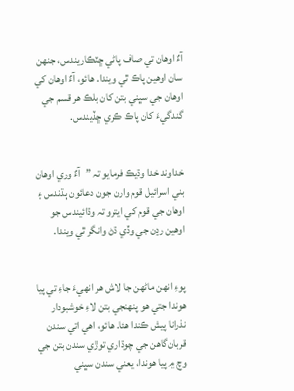آءٌ اوهان تي صاف پاڻي ڇٽڪاريندس، جنهن سان اوهين پاڪ ٿي ويندا. هائو، آءٌ اوهان کي اوهان جي سڀني بتن کان بلڪ هر قسم جي گندگيءَ کان پاڪ ڪري ڇڏيندس.


خداوند خدا وڌيڪ فرمايو تہ ”آءٌ وري اوهان بني اسرائيل قوم وارن جون دعائون ٻڌندس ۽ اوهان جي قوم کي ايترو تہ وڌائيندس جو اوهين رڍن جي وڏي ڌڻ وانگر ٿي ويندا.


پوءِ انهن ماڻهن جا لاش هر انهيءَ جاءِ تي پيا هوندا جتي هو پنهنجي بتن لاءِ خوشبودار نذرانا پيش ڪندا هئا. هائو، اهي اتي سندن قربان‌گاهن جي چوڌاري توڙي سندن بتن جي وچ ۾ پيا هوندا، يعني سندن سڀني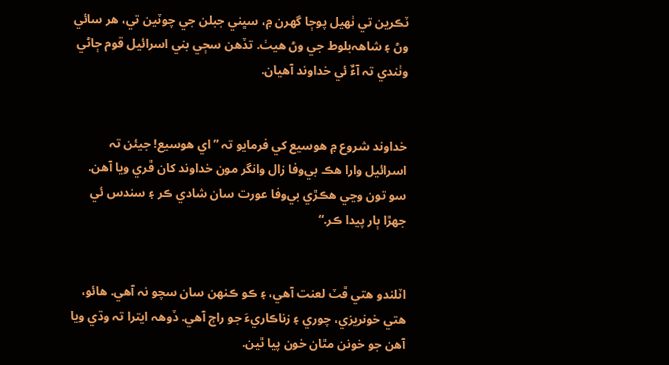ٽڪرين تي ٺهيل پوڄا گھرن ۾، سڀني جبلن جي چوٽين تي، هر سائي وڻ ۽ شاهہ‌بلوط جي وڻ هيٺ. تڏهن سڄي بني اسرائيل قوم ڄاڻي وٺندي تہ آءٌ ئي خداوند آهيان.


خداوند شروع ۾ هوسيع کي فرمايو تہ ”اي هوسيع! جيئن تہ اسرائيل وارا هڪ بي‌وفا زال وانگر مون خداوند کان ڦري ويا آهن. سو تون وڃي هڪڙي بي‌وفا عورت سان شادي ڪر ۽ سندس ئي جهڙا ٻار پيدا ڪر.“


اٽلندو هتي ڦٽ لعنت آهي، ۽ ڪو ڪنهن سان سچو نہ آهي. هائو، هتي خونريزي، چوري ۽ زناڪاريءَ جو راڄ آهي. ڏوهہ ايترا تہ وڌي ويا آهن جو خونن مٿان خون پيا ٿين.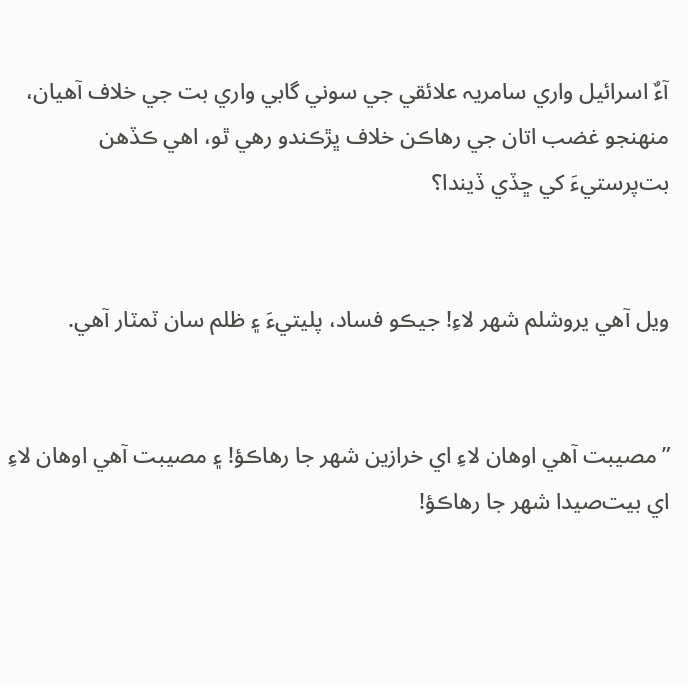آءٌ اسرائيل واري سامريہ علائقي جي سوني گابي واري بت جي خلاف آهيان، منهنجو غضب اتان جي رهاڪن خلاف ڀڙڪندو رهي ٿو، اهي ڪڏهن بت‌پرستيءَ کي ڇڏي ڏيندا؟


ويل آهي يروشلم شهر لاءِ! جيڪو فساد، پليتيءَ ۽ ظلم سان ٽمٽار آهي.


”مصيبت آهي اوهان لاءِ اي خرازين شهر جا رهاڪؤ! ۽ مصيبت آهي اوهان لاءِ اي بيت‌صيدا شهر جا رهاڪؤ!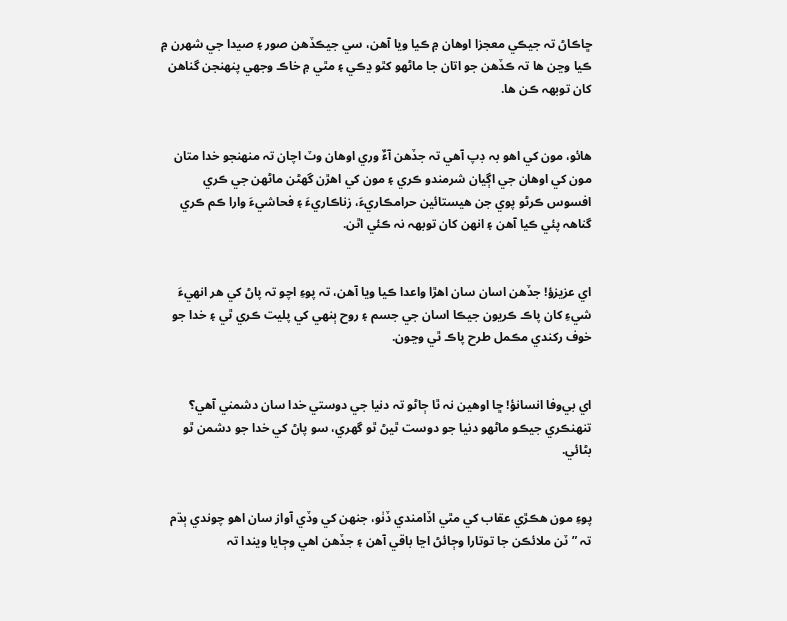ڇاڪاڻ تہ جيڪي معجزا اوهان ۾ ڪيا ويا آهن، سي جيڪڏهن صور ۽ صيدا جي شهرن ۾ ڪيا وڃن ها تہ ڪڏهن جو اتان جا ماڻهو کٿو ڍڪي ۽ مٿي ۾ خاڪ وجھي پنهنجن گناهن کان توبهہ ڪن ها.


هائو، مون کي اهو بہ ڊپ آهي تہ جڏهن آءٌ وري اوهان وٽ اچان تہ منهنجو خدا متان مون کي اوهان جي اڳيان شرمندو ڪري ۽ مون کي اهڙن گھڻن ماڻهن جي ڪري افسوس ڪرڻو پوي جن هيستائين حرامڪاريءَ، زناڪاريءَ ۽ فحاشيءَ وارا ڪم ڪري گناهہ پئي ڪيا آهن ۽ انهن کان توبهہ نہ ڪئي اٿن.


اي عزيزؤ! جڏهن اسان سان اهڙا واعدا ڪيا ويا آهن، تہ پوءِ اچو تہ پاڻ کي هر انهيءَ شيءِ کان پاڪ ڪريون جيڪا اسان جي جسم ۽ روح ٻنهي کي پليت ڪري ٿي ۽ خدا جو خوف رکندي مڪمل طرح پاڪ ٿي وڃون.


اي بي‌وفا انسانؤ! ڇا اوهين نہ ٿا ڄاڻو تہ دنيا جي دوستي خدا سان دشمني آهي؟ تنهنڪري جيڪو ماڻهو دنيا جو دوست ٿيڻ ٿو گھري، سو پاڻ کي خدا جو دشمن ٿو بڻائي.


پوءِ مون هڪڙي عقاب کي مٿي اڏامندي ڏٺو، جنهن کي وڏي آواز سان اهو چوندي ٻڌم تہ ”ٽن ملائڪن جا توتارا وڄائڻ اڃا باقي آهن ۽ جڏهن اهي وڄايا ويندا تہ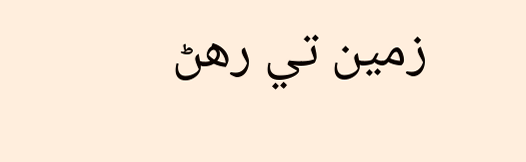زمين تي رهڻ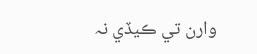وارن تي ڪيڏي نہ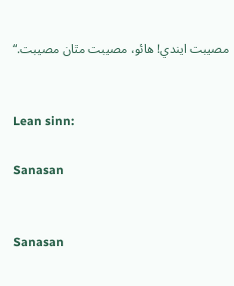مصيبت ايندي! هائو، مصيبت مٿان مصيبت.“


Lean sinn:

Sanasan


Sanasan